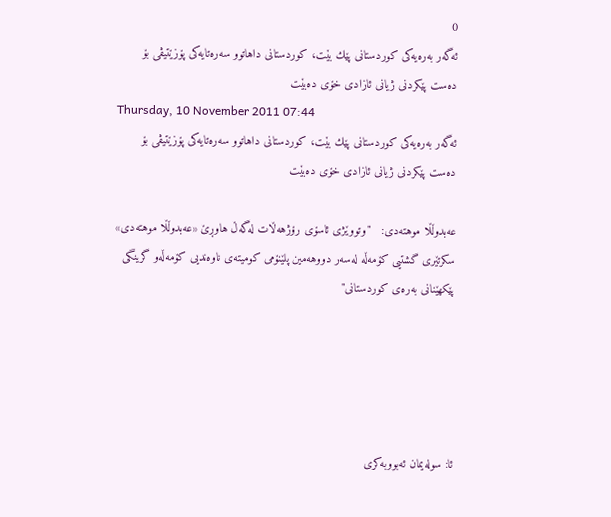0
ئه‌گه‌ر به‌ره‌یه‌كی كوردستانی پێك بێت، كوردستانی‌ داهاتوو سه‌ره‌تایه‌كی‌ پۆزێتیڤی‌ بۆ ده‌ست پێكردنی‌ ژیانی‌ ئازادی‌ خۆی‌ ده‌بێت
Thursday, 10 November 2011 07:44
ئه‌گه‌ر به‌ره‌یه‌كی كوردستانی پێك بێت، كوردستانی‌ داهاتوو سه‌ره‌تایه‌كی‌ پۆزێتیڤی‌ بۆ ده‌ست پێكردنی‌ ژیانی‌ ئازادی‌ خۆی‌ ده‌بێت

عه‌بدوڵڵا موهته‌دی:   "وتووێژی‌ ئاسۆی‌ رۆژهه‌ڵات له‌گه‌ڵ هاوڕێ «عه‌بدوڵڵا موهته‌دی‌» سكرتێری‌ گشتیی‌ كۆمه‌ڵه‌ له‌سه‌ر دووهه‌مین پلێنۆمی كومیته‌ی ناوه‌ندیی كۆمه‌ڵه‌‌و گرینگی‌ پێكهێنانی‌ به‌ره‌ی‌ كوردستانی‌"





ئا: سوله‌یمان ئه‌بووبه‌كری‌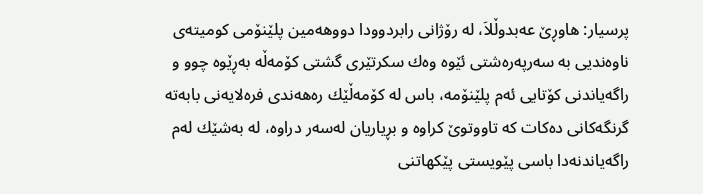پرسیار: هاوڕێ عه‌بدوڵلاَ، له‌ رۆژانی رابردوودا دووهه‌مین پلێنۆمی كومیته‌ی ناوه‌ندیی به‌ سه‌رپه‌ره‌شتی ئێوه‌ وه‌ك سكرتێری گشتی كۆمه‌ڵه‌ به‌ڕێوه‌ چوو و راگه‌یاندنی كۆتایی ئه‌م پلێنۆمه‌، باس له‌ كۆمه‌ڵێك ره‌هه‌ندی فره‌لایه‌نی بابه‌ته‌ گرنگه‌كانی ده‌كات كه‌ تاووتوێ كراوه‌ و بڕیاریان له‌سه‌ر دراوه‌، له‌ به‌شێك له‌م راگه‌یاندنه‌دا باسی پێویستی پێكهاتنی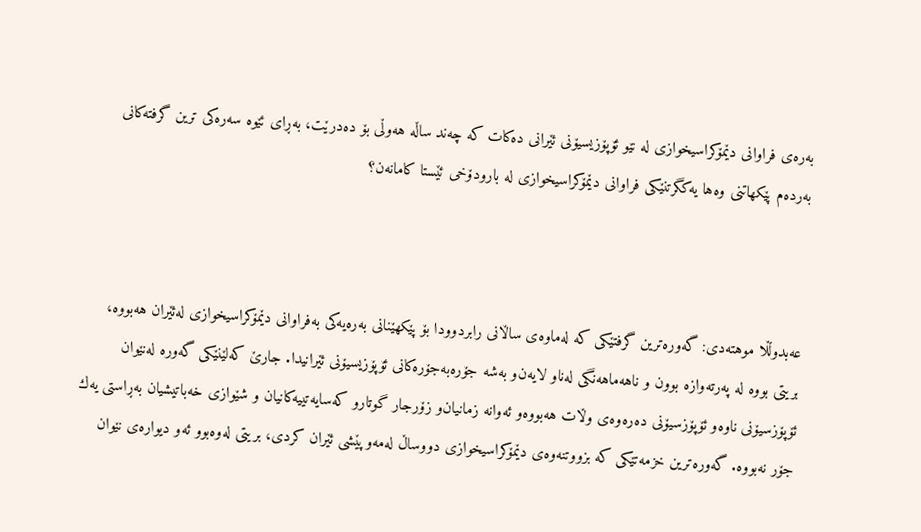به‌ره‌ی فراوانی دێمۆكراسیخوازی له‌ نێو ئۆپۆزیسیۆنی ئێرانی ده‌كات كه‌ چه‌ند ساڵه‌ هه‌وڵی بۆ ده‌درێت، به‌ڕای ئێوه‌ سه‌ره‌كی ترین گرفته‌كانی به‌رده‌م پێكهاتنی وه‌ها یه‌كگرتنێكی فراوانی دێمۆكراسیخوازی له‌ بارودۆخی ئێستا كامانه‌ن؟



عه‌بدوڵڵا موهته‌دی‌: گه‌وره‌ترین گرفتێكی‌ كه‌ له‌ماوه‌ی‌ ساڵانی‌ رابردوودا بۆ پێكهێنانی‌ به‌ره‌یه‌كی‌ به‌فراوانی‌ دێمۆكراسیخوازی‌ له‌ئێران هه‌بووه‌، بریتی بووه‌ له‌ په‌رته‌وازه‌ بوون و ناهه‌ماهه‌نگی‌ له‌ناو لایه‌ن‌و به‌شه‌ جۆره‌به‌جۆره‌كانی‌ ئۆپۆزیسیۆنی‌ ئێرانیدا. جارێ كه‌لێنێكی‌ گه‌وره‌ له‌نێوان ئۆپۆزسیۆنی‌ ناوه‌‌و ئۆپۆزسیۆنی‌ ده‌ره‌وه‌ی‌ وڵات هه‌بووه‌‌و ئه‌وانه‌ زمانیان‌و زۆرجار گوتار‌و كه‌سایه‌تییه‌كانیان و شێوازی‌ خه‌باتیشیان به‌ڕاستی‌ یه‌ك جۆر نه‌بووه‌. گه‌وره‌ترین خزمه‌تێكی‌ كه‌ بزووتنه‌وه‌ی‌ دێمۆكراسیخوازی‌ دووساڵ له‌مه‌وپێشی ئێران كردی‌، بریتی له‌وه‌بوو ئه‌و دیواره‌ی‌ نێوان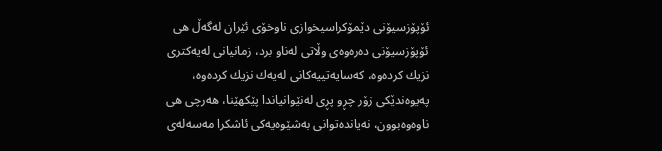ئۆپۆزسیۆنی‌ دێمۆكراسیخوازی‌ ناوخۆی‌ ئێران له‌گه‌ڵ هی ئۆپۆزسیۆنی‌ ده‌ره‌وه‌ی‌ وڵاتی له‌ناو برد، زمانیانی له‌یه‌كتری‌ نزیك كرده‌وه‌، كه‌سایه‌تییه‌كانی‌ له‌یه‌ك نزیك كرده‌وه‌، په‌یوه‌ندێكی‌ زۆر چڕ‌و پڕی‌ له‌نێوانیاندا پێكهێنا، هه‌رچی هی‌ ناوه‌وه‌بوون، نه‌یانده‌توانی‌ به‌شێوه‌یه‌كی‌ ئاشكرا مه‌سه‌له‌ی‌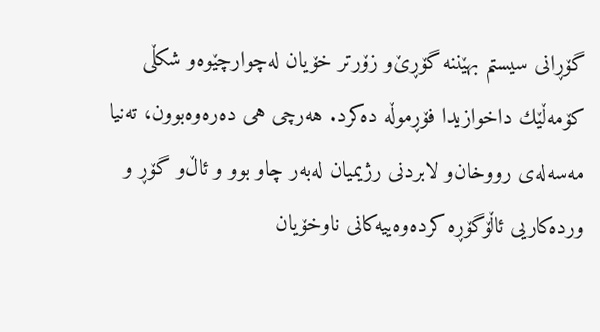گۆڕانی‌ سیستم بهێننه‌ گۆڕێ‌و زۆرتر خۆیان له‌چوارچێوه‌‌و شكڵی‌ كۆمه‌ڵێك داخوازیدا فۆڕموڵه‌ ده‌كرد. هه‌رچی هی‌ ده‌ره‌وه‌بوون، ته‌نیا مه‌سه‌له‌ی‌ رووخان‌و لابردنی‌ رژیمیان له‌به‌ر چاو بوو و ئاڵ‌و گۆڕ ‌و ورده‌كاریی‌ ئاڵۆگۆڕه‌ كرده‌وه‌ییه‌كانی‌ ناوخۆیان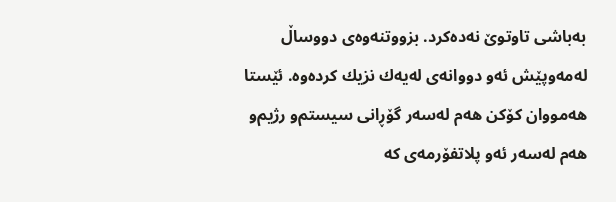به‌باشی تاوتوێ نه‌ده‌كرد. بزووتنه‌وه‌ی‌ دووساڵ له‌مه‌وپێش ئه‌و دووانه‌ی‌ له‌یه‌ك نزیك كرده‌وه‌. ئێستا هه‌مووان كۆكن هه‌م له‌سه‌ر گۆڕانی‌ سیستم‌و رژیم‌و هه‌م له‌سه‌ر ئه‌و پلاتفۆرمه‌ی‌ كه‌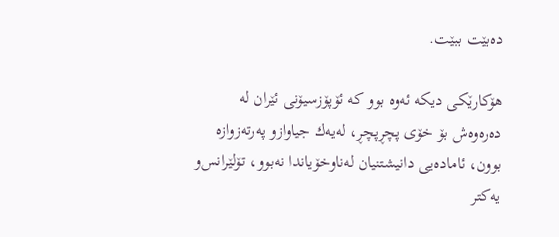ده‌بێت ببێت.

هۆكارێكی‌ دیكه‌ ئه‌وه‌ بوو كه‌ ئۆپۆزسیۆنی‌ ئێران له‌ ده‌ره‌وه‌ش بۆ خۆی‌ پچڕپچڕ، له‌یه‌ك جیاواز‌و په‌رته‌زوازه‌ بوون، ئاماده‌یی دانیشتنیان له‌ناوخۆیاندا نه‌بوو، تۆلێرانس‌و یه‌كتر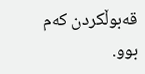قه‌بوڵكردن كه‌م بوو.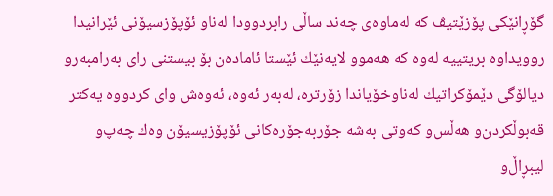گۆڕانێكی‌ پۆزێتیڤ كه‌ له‌ماوه‌ی‌ چه‌ند ساڵی‌ رابردوودا له‌ناو ئۆپۆزسیۆنی‌ ئێرانیدا روویداوه‌ بریتییه‌ له‌وه‌ كه‌ هه‌موو لایه‌نێك ئێستا ئاماده‌ن بۆ بیستنی رای‌ به‌رامبه‌ر‌و دیالۆگی‌ دێمۆكراتیك له‌ناوخۆیاندا زۆرتره‌، له‌به‌ر ئه‌وه‌، ئه‌وه‌ش وای‌ كردووه‌ یه‌كتر قه‌بوڵكردن‌و هه‌ڵس‌و كه‌وتی‌ به‌شه‌ جۆربه‌جۆره‌كانی‌ ئۆپۆزیسیۆن وه‌ك چه‌پ‌و لیبڕاڵ‌و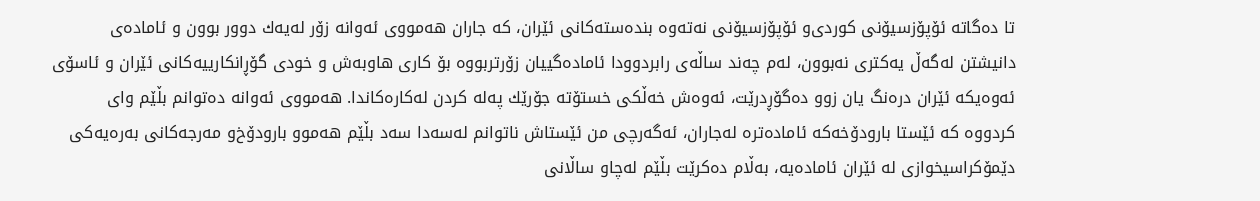تا ده‌گاته‌ ئۆپۆزسیۆنی‌ كوردی‌و ئۆپۆزسیۆنی‌ نه‌ته‌وه‌ بنده‌سته‌كانی‌ ئێران، كه‌ جاران هه‌مووی‌ ئه‌وانه‌ زۆر له‌یه‌ك دوور بوون ‌و ئاماده‌ی‌ دانیشتن له‌گه‌ڵ یه‌كتری‌ نه‌بوون، له‌م چه‌ند ساڵه‌ی‌ رابردوودا ئاماده‌گییان زۆرتربووه‌ بۆ كاری‌ هاوبه‌ش ‌و خودی‌ گۆڕانكارییه‌كانی‌ ئێران ‌و ئاسۆی‌ ئه‌وه‌یكه‌ ئێران دره‌نگ یان زوو ده‌گۆڕدرێت، ئه‌وه‌ش خه‌ڵكی‌ خستۆته‌ جۆرێك په‌له‌ كردن له‌كاره‌كاندا. هه‌مووی‌ ئه‌وانه‌ ده‌توانم بڵێم وای‌ كردووه‌ كه‌ ئێستا بارودۆخه‌كه‌ ئاماده‌تره‌ له‌جاران، ئه‌گه‌رچی من ئێستاش ناتوانم له‌سه‌دا سه‌د بڵێم هه‌موو بارودۆخ‌و مه‌رجه‌كانی‌ به‌ره‌یه‌كی‌ دێمۆكراسیخوازی‌ له‌ ئێران ئاماده‌یه‌، به‌ڵام ده‌كرێت بڵێم له‌چاو ساڵانی‌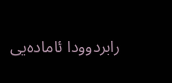رابردوودا ئاماده‌یی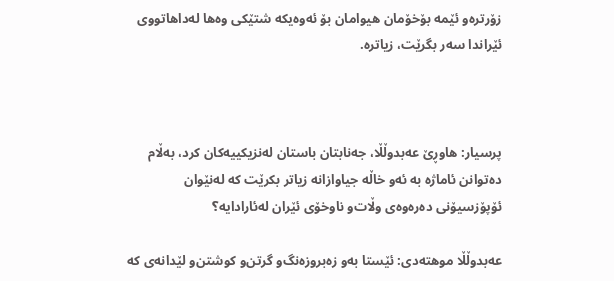زۆرتره‌‌و ئێمه‌ بۆخۆمان هیوامان بۆ ئه‌وه‌یكه‌ شتێكی‌ وه‌ها له‌داهاتووی‌ ئێراندا سه‌ر بگرێت، زیاتره‌.



پرسیار: هاوڕێ عه‌بدوڵڵا، جه‌نابتان باستان له‌نزیكییه‌كان كرد، به‌ڵام ده‌توانن ئاماژه‌ به‌ ئه‌و خاڵه‌ جیاوازانه‌ زیاتر بكرێت كه‌ له‌نێوان ئۆپۆزسیۆنی‌ ده‌ره‌وه‌ی‌ وڵات‌و ناوخۆی‌ ئێران له‌ئارادایه‌؟

عه‌بدوڵڵا موهته‌دی‌: ئێستا به‌و زه‌بر‌وزه‌نگ‌و گرتن‌و كوشتن‌و لێدانه‌ی‌ كه‌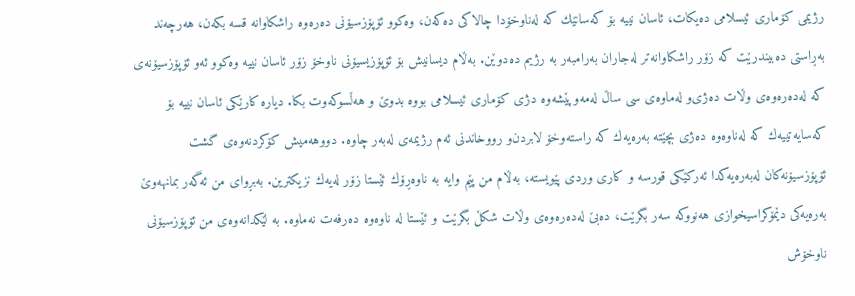رژیمی‌ كۆماری‌ ئیسلامی‌ ده‌یكات، ئاسان نییه‌ بۆ كه‌سانێك كه‌ له‌ناوخۆدا چالاكی‌ ده‌كه‌ن، وه‌كوو ئۆپۆزسیۆنی‌ ده‌ره‌وه‌ راشكاوانه‌ قسه‌ بكه‌ن، هه‌رچه‌ند به‌ڕاستی‌ ده‌بیندرێت كه‌ زۆر راشكاوانه‌تر له‌جاران به‌رامبه‌ر به‌ رژیم ده‌دوێن. به‌ڵام دیسانیش بۆ ئۆپۆزیسیۆنی‌ ناوخۆ زۆر ئاسان نییه‌ وه‌كوو ئه‌و ئۆپۆزسیۆنه‌ی‌ كه‌ له‌ده‌ره‌وه‌ی‌ وڵات ده‌ژی‌و له‌ماوه‌ی‌ سی‌ ساڵ له‌مه‌وپێشه‌وه‌ دژی‌ كۆماری‌ ئیسلامی‌ بووه‌ بدوێ‌ و هه‌ڵسوكه‌وت بكا. دیاره‌ كارێكی‌ ئاسان نییه‌ بۆ كه‌سایه‌تییه‌ك كه‌ له‌ناوه‌وه‌ ده‌ژی‌ بچێته‌ به‌ره‌یه‌ك كه‌ راسته‌وخۆ لابردن‌و رووخاندنی‌ ئه‌م رژیمه‌ی‌ له‌به‌ر چاوه‌. دووهه‌میش كۆكردنه‌وه‌ی‌ گشت ئۆپۆزسیۆنه‌كان له‌به‌ره‌یه‌كدا ئه‌ركێكی‌ قورسه‌ و كاری‌ وردی‌ پێویسته‌، به‌ڵام من پێم وایه‌ به‌ ناوه‌ڕۆك ئێستا زۆر له‌یه‌ك نزیكترین. به‌بڕوای‌ من ئه‌گه‌ر بمانهه‌وێ‌ به‌ره‌یه‌كی‌ دێمۆكراسیخوازی‌ هه‌نووكه‌ سه‌ر بگرێت، ده‌بێ‌ له‌ده‌ره‌وه‌ی‌ وڵات شكڵ بگرێت و ئێستا له‌ ناوه‌وه‌ ده‌رفه‌ت نه‌ماوه‌. به‌ لێكدانه‌وه‌ی‌ من ئۆپۆزسیۆنی‌ ناوخۆش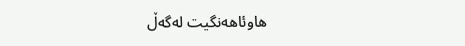هاوئاهه‌نگیت له‌گه‌ڵ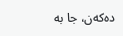ده‌كه‌ن، جا به‌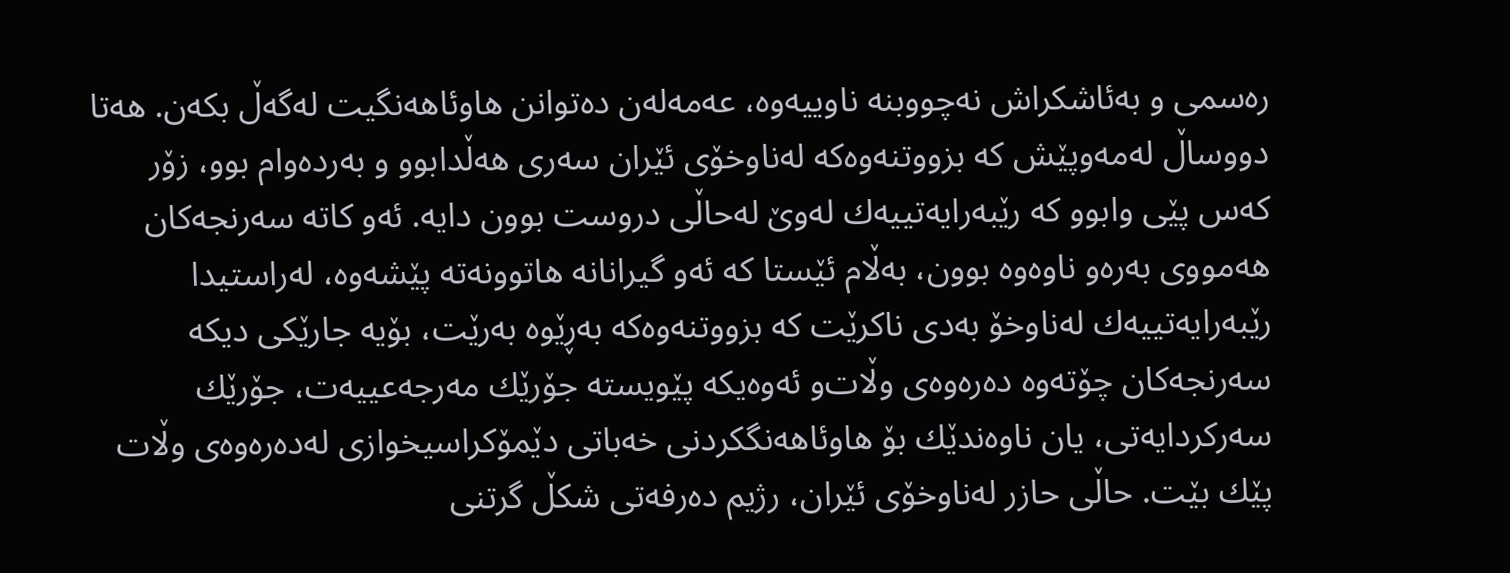ره‌سمی‌ و به‌ئاشكراش نه‌چووبنه‌ ناوییه‌وه‌، عه‌مه‌له‌ن ده‌توانن هاوئاهه‌نگیت له‌گه‌ڵ بكه‌ن. هه‌تا دووساڵ له‌مه‌وپێش كه‌ بزووتنه‌وه‌كه‌ له‌ناوخۆی‌ ئێران سه‌ری‌ هه‌ڵدابو‌و و به‌رده‌وام بوو، زۆر كه‌س پێی وابوو كه‌ رێبه‌رایه‌تییه‌ك له‌وێ له‌حاڵی‌ دروست بوون دایه‌. ئه‌و كاته‌ سه‌رنجه‌كان هه‌مووی‌ به‌ره‌و ناوه‌وه‌ بوون، به‌ڵام ئێستا كه‌ ئه‌و گیرانانه‌ هاتوونه‌ته‌ پێشه‌وه‌، له‌راستیدا رێبه‌رایه‌تییه‌ك له‌ناوخۆ به‌دی‌ ناكرێت كه‌ بزووتنه‌وه‌كه‌ به‌ڕێوه‌ به‌رێت، بۆیه‌ جارێكی‌ دیكه‌ سه‌رنجه‌كان چۆته‌وه‌ ده‌ره‌وه‌ی‌ وڵات‌و ئه‌وه‌یكه‌ پێویسته‌ جۆرێك مه‌رجه‌عییه‌ت، جۆرێك سه‌ركردایه‌تی‌، یان ناوه‌ندێك بۆ هاوئاهه‌نگكردنی‌ خه‌باتی‌ دێمۆكراسیخوازی‌ له‌ده‌ره‌وه‌ی‌ وڵات پێك بێت. حاڵی‌ حازر له‌ناوخۆی‌ ئێران، رژیم ده‌رفه‌تی‌ شكڵ گرتنی‌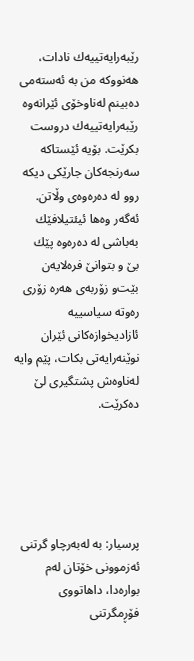رێبه‌رایه‌تییه‌ك نادات، هه‌نووكه‌ من به‌ ئه‌سته‌می‌ ده‌بینم له‌ناوخۆی‌ ئێرانه‌وه‌ رێبه‌رایه‌تییه‌ك دروست بكرێت. بۆیه‌ ئێستاكه‌ سه‌رنجه‌كان جارێكی‌ دیكه‌ روو له‌ ده‌ره‌وه‌ی‌ وڵاتن. ئه‌گه‌ر وه‌ها ئیئتیلافێك به‌باشی‌ له‌ ده‌ره‌وه‌ پێك بێ‌ ‌و بتوانێ‌ فره‌لایه‌ن بێت‌و زۆربه‌ی‌ هه‌ره‌ زۆری‌ ره‌وته‌ سیاسییه‌ ئازادیخوازه‌كانی‌ ئێران نوێنه‌رایه‌تی‌ بكات، پێم وایه‌ له‌ناوه‌ش پشتگیری‌ لێ ده‌كرێت.





پرسیار: به‌ له‌به‌رچاو گرتنی ئه‌زموونی خۆتان له‌م بواره‌دا، داهاتووی فۆڕمگرتنی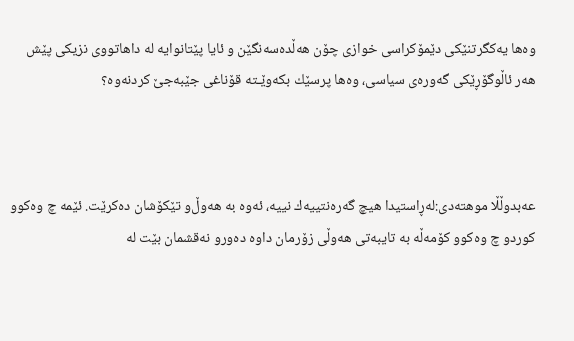وه‌ها یه‌كگرتنێكی دێمۆكراسی خوازی چۆن هه‌ڵده‌سه‌نگێن و ئایا پێتانوایه‌ له‌ داهاتووی نزیكی پێش هه‌ر ئاڵوگۆڕێكی گه‌وره‌ی سیاسی، وه‌ها پرسێك بكه‌وێـته‌ قۆناغی جێبه‌جێ كردنه‌وه‌؟



عه‌بدوڵڵا موهته‌دی‌:له‌ڕاستیدا هیچ گه‌ره‌نتییه‌ك نییه‌، ئه‌وه‌ به‌ هه‌وڵ‌و تێكۆشان ده‌كرێت. ئێمه‌ چ وه‌كوو كورد‌و چ وه‌كوو كۆمه‌ڵه‌ به‌ تایبه‌تی‌ هه‌وڵی‌ زۆرمان داوه‌ ده‌ورو نه‌قشمان بێت له‌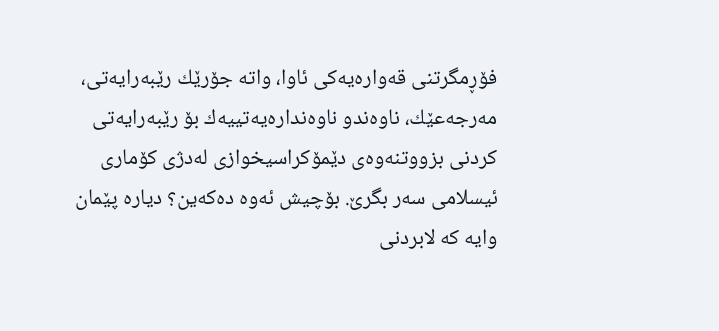فۆڕمگرتنی‌ قه‌واره‌یه‌كی‌ ئاوا، واته‌ جۆرێك رێبه‌رایه‌تی‌، مه‌رجه‌عێك، ناوه‌ند‌و ناوه‌نداره‌یه‌تییه‌ك بۆ رێبه‌رایه‌تی‌ كردنی‌ بزووتنه‌وه‌ی‌ دێمۆكراسیخوازی‌ له‌دژی‌ كۆماری‌ ئیسلامی‌ سه‌ر بگرێ‌. بۆچیش ئه‌وه‌ ده‌كه‌ین؟ دیاره‌ پێمان وایه‌ كه‌ لابردنی‌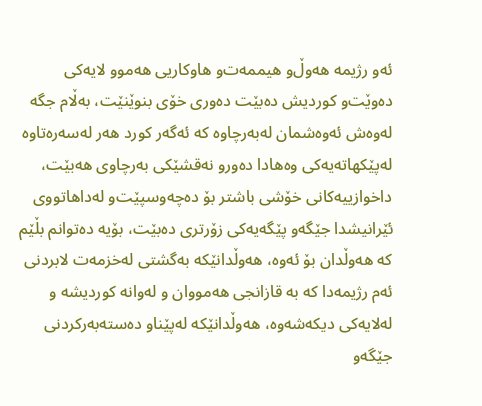ئه‌و رژیمه‌ هه‌وڵ‌و هیممه‌ت‌و هاوكاریی‌ هه‌موو لایه‌كی‌ ده‌وێت‌و كوردیش ده‌بێت ده‌وری‌ خۆی بنوێنێت، به‌ڵام جگه‌ له‌وه‌ش ئه‌وه‌شمان له‌به‌رچاوه‌ كه‌ ئه‌گه‌ر كورد هه‌ر له‌سه‌ره‌تاوه‌ له‌پێكهاته‌یه‌كی‌ وه‌هادا ده‌ورو نه‌قشێكی‌ به‌رچاوی‌ هه‌بێت، داخوازییه‌كانی‌ خۆشی باشتر بۆ ده‌چه‌وسپێت‌و له‌داهاتووی‌ ئێرانیشدا جێگه‌‌و پێگه‌یه‌كی‌ زۆرتری‌ ده‌بێت، بۆیه‌ ده‌توانم بڵێم كه‌ هه‌وڵدان بۆ ئه‌وه‌، هه‌وڵدانێكه‌ به‌گشتی‌ له‌خزمه‌ت لابردنی‌ ئه‌م رژیمه‌دا كه‌ به‌ قازانجی‌ هه‌مووان و له‌وانه‌ كوردیشه‌ ‌و له‌لایه‌كی‌ دیكه‌شه‌وه‌، هه‌وڵدانێكه‌ له‌پێناو ده‌سته‌به‌ركردنی‌ جێگه‌‌و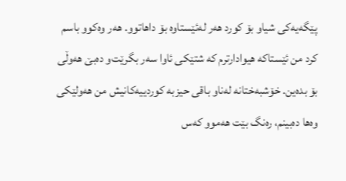پێگه‌یه‌كی‌ شیاو بۆ كورد هه‌ر له‌ئێستاوه‌ بۆ داهاتوو. هه‌ر وه‌كوو باسم كرد من ئێستاكه‌ هیوادارترم كه‌ شتێكی‌ ئاوا سه‌ر بگرێت‌و ده‌بێ‌ هه‌وڵی‌ بۆ بده‌ین. خۆشبه‌ختانه‌ له‌ناو باقی حیزبه‌ كوردییه‌كانیش من هه‌ولێكی‌ وه‌ها ده‌بینم، ره‌نگ بێت هه‌موو كه‌س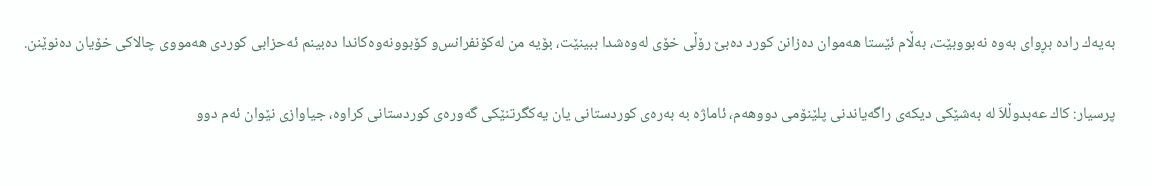به‌یه‌ك راده‌ بڕوای‌ به‌وه‌ نه‌بووبێت، به‌ڵام ئێستا هه‌موان ده‌زانن كورد ده‌بێ‌ رۆڵی خۆی‌ له‌وه‌شدا ببینێت، بۆیه‌ من له‌كۆنفرانس‌و كۆبوونه‌وه‌كاندا ده‌بینم ئه‌حزابی كوردی‌ هه‌مووی‌ چالاكی‌ خۆیان ده‌نوێنن.

پرسیار: كاك عه‌بدوڵلاَ له‌ به‌شێكی دیكه‌ی راگه‌یاندنی پلێنۆمی دووهه‌م، ئاماژه‌ به‌ به‌ره‌ی كوردستانی یان یه‌كگرتنێكی گه‌وره‌ی كوردستانی كراوه‌، جیاوازی نێوان ئه‌م دوو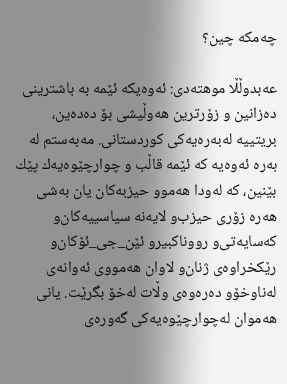چه‌مكه‌ چین؟

عه‌بدوڵڵا موهته‌دی‌: ئه‌وه‌یكه‌ ئێمه‌ به‌ باشترینی ده‌زانین ‌و زۆرترین هه‌وڵیشی بۆ ده‌ده‌ین، بریتییه‌ له‌به‌ره‌یه‌كی‌ كوردستانی‌. مه‌به‌ستم له‌ به‌ره‌ ئه‌وه‌یه‌ كه‌ ئێمه‌ قاڵب ‌و چوارچێوه‌یه‌ك پێك بێنین، كه‌ له‌ودا هه‌موو حیزبه‌كان یان به‌شی هه‌ره‌ زۆری‌ حیزب‌و لایه‌نه‌ سیاسییه‌كان‌و كه‌سایه‌تی‌و رووناكبیر‌و ئێن_جی_ئۆكان‌و رێكخراوه‌ی‌ ژنان‌و لاوان هه‌مووی‌ ئه‌وانه‌ی‌ له‌ناوخۆ‌و ده‌ره‌وه‌ی‌ وڵات له‌خۆ بگرێت. یانی‌ هه‌موان له‌چوارچێوه‌یه‌كی‌ گه‌وره‌ی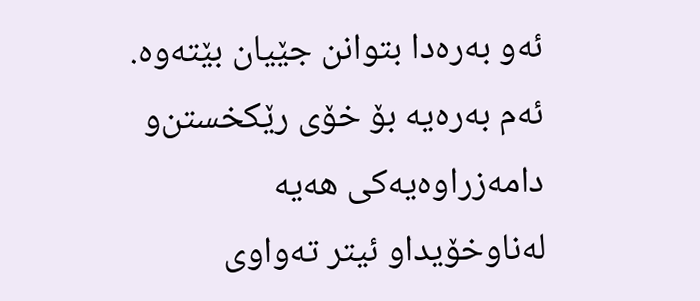ئه‌و به‌ره‌دا بتوانن جێیان بێته‌وه‌. ئه‌م به‌ره‌یه‌ بۆ خۆی‌ رێكخستن‌و دامه‌زراوه‌یه‌كی‌ هه‌یه‌ له‌ناوخۆیدا‌و ئیتر ته‌واوی‌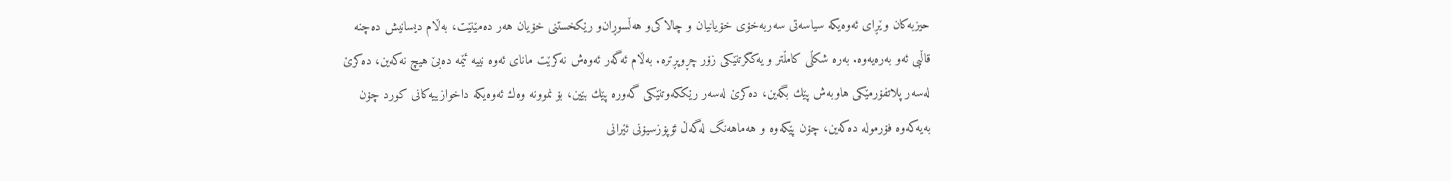حیزبه‌كان وێڕای‌ ئه‌وه‌یكه‌ سیاسه‌تی‌ سه‌ربه‌خۆی‌ خۆیانیان و چالاكی‌‌و هه‌ڵسوڕان‌و رێكخستنی‌ خۆیان هه‌ر ده‌مێنێت، به‌ڵام دیسانیش ده‌چنه‌ قاڵبی ئه‌و به‌ره‌یه‌وه‌. به‌ره‌ شكڵی‌ كامڵتر و یه‌كگرتنێكی‌ زۆر چڕوپڕتره‌. به‌ڵام ئه‌گه‌ر ئه‌وه‌ش نه‌كرێت مانای‌ ئه‌وه‌ نییه‌ ئێمه‌ ده‌بێ‌ هیچ نه‌كه‌ین، ده‌كرێ‌ له‌سه‌ر پلاتفۆرمێكی‌ هاوبه‌ش پێك بگه‌ین، ده‌كرێ‌ له‌سه‌ر رێككه‌وتنێكی‌ گه‌وره‌ پێك بێین، بۆ نموونه‌ وه‌ك ئه‌وه‌یكه‌ داخوازییه‌كانی‌ كورد چۆن به‌یه‌كه‌وه‌ فۆرموله‌ ده‌كه‌ین، چۆن پێكه‌وه‌ و هه‌ماهه‌نگ له‌گه‌ڵ ئۆپۆزسیۆنی‌ ئێرانی‌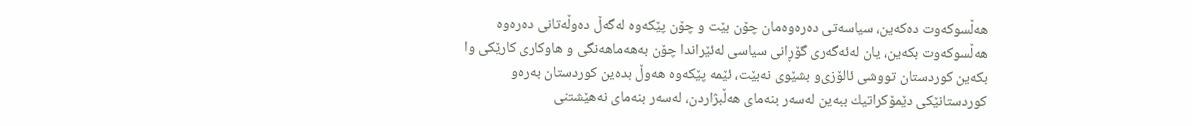هه‌ڵسوكه‌وت ده‌كه‌ین، سیاسه‌تی‌ ده‌ره‌وه‌مان چۆن بێت و چۆن پێكه‌وه‌ له‌گه‌ڵ ده‌وڵه‌تانی‌ ده‌ره‌وه‌ هه‌ڵسوكه‌وت بكه‌ین، یان له‌ئه‌گه‌ری‌ گۆڕانی‌ سیاسی له‌ئێراندا چۆن به‌هه‌ماهه‌نگی‌ و هاوكاری‌ كارێكی‌ وا بكه‌ین كوردستان تووشی ئالۆزی‌و بشێوی‌ نه‌بێت، ئێمه‌ پێكه‌وه‌ هه‌وڵ بده‌ین كوردستان به‌ره‌و كوردستانێكی‌ دێمۆكراتیك ببه‌ین له‌سه‌ر بنه‌مای‌ هه‌ڵبژاردن، له‌سه‌ر بنه‌مای‌ نه‌هێشتنی‌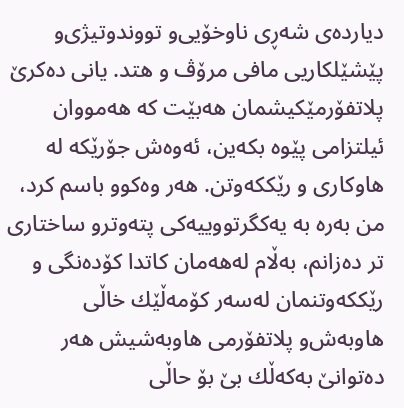دیارده‌ی‌ شه‌ڕی‌ ناوخۆیی‌و تووندوتیژی‌و پێشێلكاریی‌ مافی‌ مرۆڤ ‌و هتد. یانی‌ ده‌كرێ‌ پلاتفۆرمێكیشمان هه‌بێت كه‌ هه‌مووان ئیلتزامی‌ پێوه‌ بكه‌ین، ئه‌وه‌ش جۆرێكه‌ له‌ هاوكاری‌ و رێككه‌وتن. هه‌ر وه‌كوو باسم كرد، من به‌ره‌ به‌ یه‌كگرتووییه‌كی‌ پته‌وتر‌و ساختاری‌ تر ده‌زانم، به‌ڵام له‌هه‌مان كاتدا كۆده‌نگی‌ ‌و رێككه‌وتنمان له‌سه‌ر كۆمه‌ڵێك خاڵی‌ هاوبه‌ش‌و پلاتفۆرمی‌ هاوبه‌شیش هه‌ر ده‌توانێ‌ به‌كه‌ڵك بێ‌ بۆ حاڵی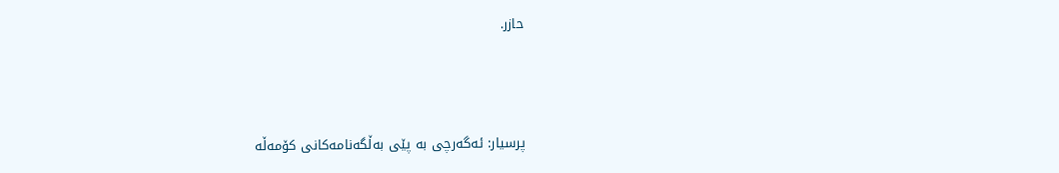حازر.



پرسیار: ئه‌گه‌رچی به‌ پێی به‌ڵگه‌نامه‌كانی كۆمه‌ڵه‌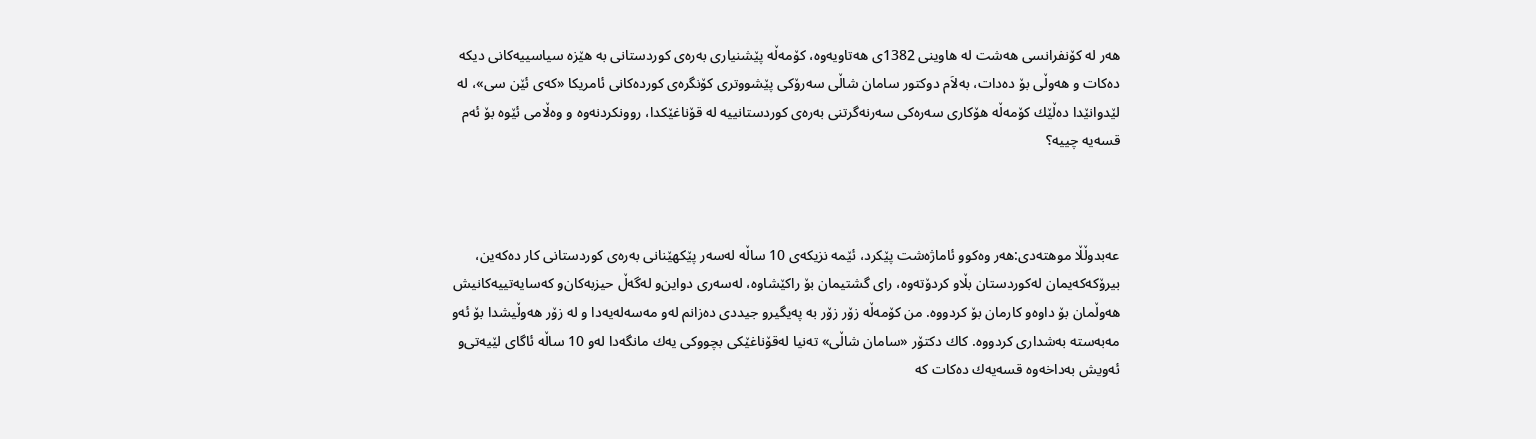هه‌ر له‌ كۆنفرانسی هه‌شت له‌ هاوینی 1382ی هه‌تاویه‌وه‌، كۆمه‌ڵه‌ پێشنیاری به‌ره‌ی كوردستانی به‌ هێزه‌ سیاسییه‌كانی دیكه‌ ده‌كات و هه‌وڵی بۆ ده‌دات، به‌لاَم دوكتور سامان شاڵی سه‌رۆكی پێشووتری‌ كۆنگره‌ی كورده‌كانی ئامریكا «كه‌ی ئێن سی»، له‌ لێدوانێدا ده‌ڵێك كۆمه‌ڵه‌ هۆكاری سه‌ره‌كی سه‌رنه‌گرتنی به‌ره‌ی كوردستانییه‌ له‌ قۆناغێكدا، روونكردنه‌وه‌ و وه‌ڵامی ئێوه‌ بۆ ئه‌م قسه‌یه‌ چییه‌؟



عه‌بدوڵڵا موهته‌دی‌:هه‌ر وه‌كوو ئاماژه‌شت پێكرد، ئێمه‌ نزیكه‌ی‌ 10 ساڵه‌ له‌سه‌ر پێكهێنانی‌ به‌ره‌ی‌ كوردستانی‌ كار ده‌كه‌ین، بیرۆكه‌كه‌یمان له‌كوردستان بڵاو كردۆته‌وه‌، رای‌ گشتیمان بۆ راكێشاوه‌، له‌سه‌ری‌ دواین‌و له‌گه‌ڵ حیزبه‌كان‌و كه‌سایه‌تییه‌كانیش هه‌وڵمان بۆ داوه‌‌و كارمان بۆ كردووه‌. من كۆمه‌ڵه‌ زۆر زۆر به‌ په‌یگیر‌و جیددی‌ ده‌زانم له‌و مه‌سه‌له‌یه‌دا و له‌ زۆر هه‌وڵیشدا بۆ ئه‌و مه‌به‌سته‌ به‌شداری‌ كردووه‌. كاك دكتۆر «سامان شاڵی‌» ته‌نیا له‌قۆناغێكی‌ بچووكی‌ یه‌ك مانگه‌دا له‌و 10 ساڵه‌ ئاگای‌ لێیه‌تی‌‌و ئه‌ویش به‌داخه‌وه‌ قسه‌یه‌ك ده‌كات كه‌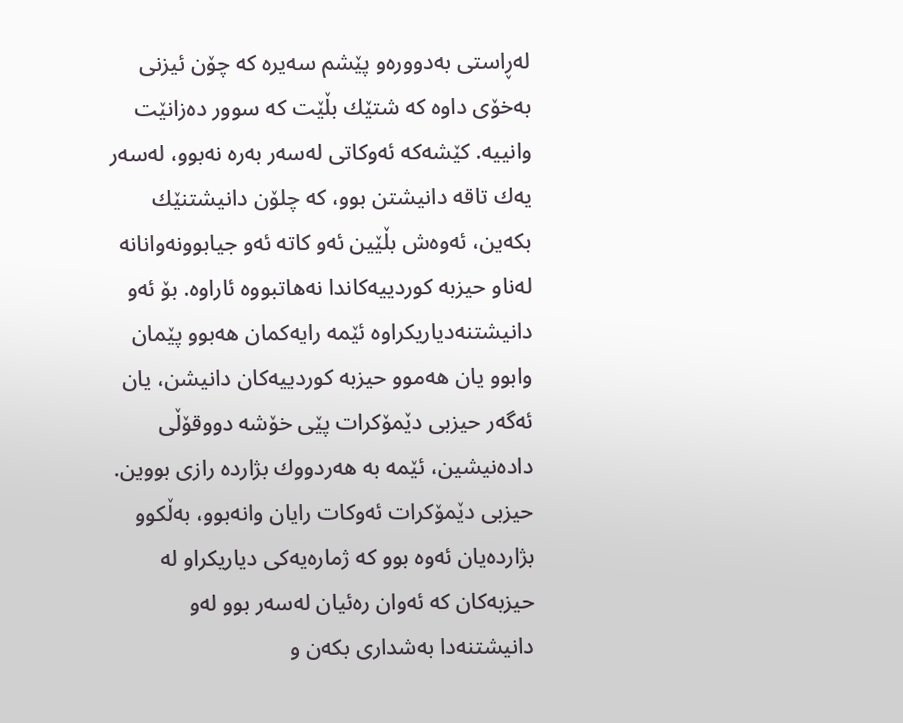له‌ڕاستی‌ به‌دووره‌‌و پێشم سه‌یره‌ كه‌ چۆن ئیزنی‌ به‌خۆی‌ داوه‌ كه‌ شتێك بڵێت كه‌ سوور ده‌زانێت وانییه‌. كێشه‌كه‌ ئه‌وكاتی‌ له‌سه‌ر به‌ره‌ نه‌بوو، له‌سه‌ر یه‌ك تاقه‌ دانیشتن بوو، كه‌ چلۆن دانیشتنێك بكه‌ین، ئه‌وه‌ش بڵێین ئه‌و كاته‌ ئه‌و جیابوونه‌وانانه‌ له‌ناو حیزبه‌ كوردییه‌كاندا نه‌هاتبووه‌ ئاراوه‌. بۆ ئه‌و دانیشتنه‌دیاریكراوه‌ ئێمه‌ رایه‌كمان هه‌بوو پێمان وابوو یان هه‌موو حیزبه‌ كوردییه‌كان دانیشن، یان ئه‌گه‌ر حیزبی دێمۆكرات پێی‌ خۆشه‌ دووقۆڵی داده‌نیشین، ئێمه‌ به‌ هه‌ردووك بژارده‌ رازی‌ بووین. حیزبی دێمۆكرات ئه‌وكات رایان وانه‌بوو، به‌ڵكوو بژارده‌یان ئه‌وه‌ بوو كه‌ ژماره‌یه‌كی‌ دیاریكراو له‌ حیزبه‌كان كه‌ ئه‌وان ره‌ئیان له‌سه‌ر بوو له‌و دانیشتنه‌دا به‌شداری‌ بكه‌ن و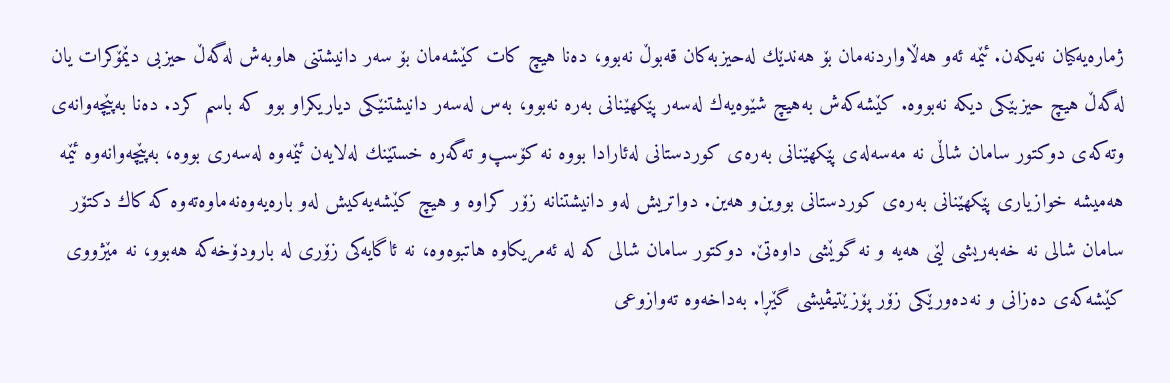ژماره‌یه‌كیان نه‌یكه‌ن. ئێمه‌ ئه‌و هه‌ڵاواردنه‌مان بۆ هه‌ندێك له‌حیزبه‌كان قه‌بوڵ نه‌بوو، ده‌نا هیچ كات كێشه‌مان بۆ سه‌ر دانیشتنی‌ هاوبه‌ش له‌گه‌ڵ حیزبی دێمۆكرات یان له‌گه‌ڵ هیچ حیزبێكی‌ دیكه‌ نه‌بووه‌. كێشه‌كه‌ش به‌هیچ شێوه‌یه‌ك له‌سه‌ر پێكهێنانی‌ به‌ره‌ نه‌بوو، به‌س له‌سه‌ر دانیشتنێكی‌ دیاریكراو بوو كه‌ باسم كرد. ده‌نا به‌پێچه‌وانه‌ی‌ وته‌كه‌ی‌ دوكتور سامان شاڵی‌ نه‌ مه‌سه‌له‌ی‌ پێكهێنانی‌ به‌ره‌ی‌ كوردستانی‌ له‌ئارادا بووه‌ نه‌ كۆسپ‌و ته‌گه‌ره‌ خستێنك له‌لایه‌ن ئێمه‌وه‌ له‌سه‌ری‌ بووه‌، به‌پێچه‌وانه‌وه‌ ئێمه‌ هه‌میشه‌ خوازیاری‌ پێكهێنانی‌ به‌ره‌ی‌ كوردستانی‌ بووین‌و هه‌ین. دواتریش له‌و دانیشتنانه‌ زۆر كراوه‌ و هیچ كێشه‌یه‌كیش له‌و باره‌یه‌وه‌نه‌ماوه‌ته‌وه‌ كه‌ كاك دكتۆر سامان شالی‌ نه‌ خه‌به‌ریشی‌ لێی‌ هه‌یه‌ و نه‌ گوێشی‌ داوه‌تێ‌. دوكتور سامان شالی‌ كه‌ له‌ ئه‌مریكاوه‌ هاتبوه‌وه‌، نه‌ ئاگایه‌كی‌ زۆری‌ له‌ بارودۆخه‌كه‌ هه‌بوو، نه‌ مێژووی‌ كێشه‌كه‌ی‌ ده‌زانی‌ و نه‌ده‌ورێكی‌ زۆر پۆزێتیڤیشی‌ گێڕا. به‌داخه‌وه‌ ته‌وازوعی‌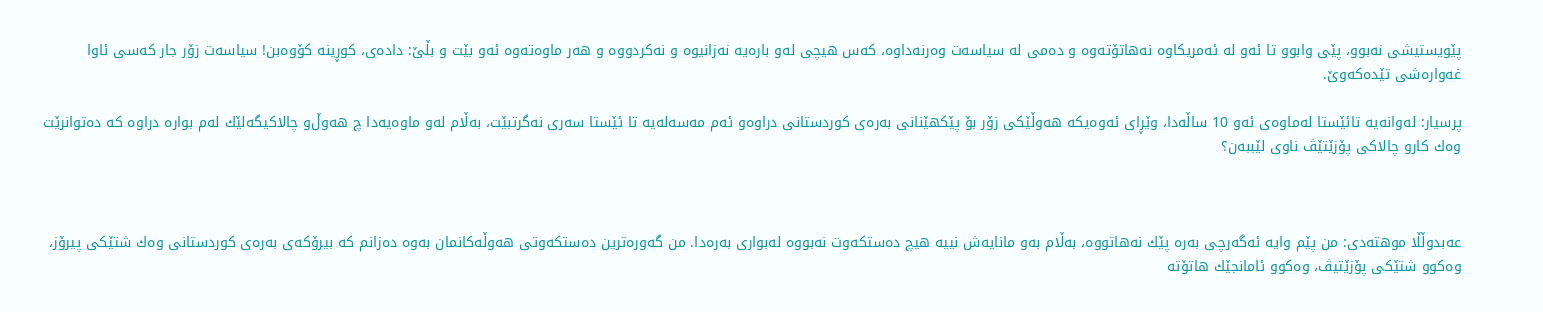پێویستیشی‌ نه‌بوو، پێی‌ وابوو تا ئه‌و له‌ ئه‌مریكاوه‌ نه‌هاتۆته‌وه‌ و ده‌می‌ له‌ سیاسه‌ت وه‌رنه‌داوه‌، كه‌س هیچی‌ له‌و باره‌یه‌ نه‌زانیوه‌ و نه‌كردووه‌ و هه‌ر ماوه‌ته‌وه‌ ئه‌و بێت و بڵێ: داده‌ی‌، كوڕینه‌ كۆوه‌بن! سیاسه‌ت زۆر جار كه‌سی‌ ئاوا غه‌واره‌شی‌ تێده‌كه‌وێ‌.

پرسیار: له‌وانه‌یه‌ تائێستا له‌ماوه‌ی‌ ئه‌و 10 ساڵه‌دا، وێڕای‌ ئه‌وه‌یكه‌ هه‌وڵێكی‌ زۆر بۆ پێكهێنانی‌ به‌ره‌ی‌ كوردستانی‌ دراوه‌‌و ئه‌م مه‌سه‌له‌یه‌ تا ئێستا سه‌ری‌ نه‌گرتبێت، به‌ڵام له‌و ماوه‌یه‌دا چ هه‌وڵ‌و چالاكیگه‌لێك له‌م بواره‌ دراوه‌ كه‌ ده‌توانرێت وه‌ك كارو چالاكی‌ پۆزێتێڤ ناوی‌ لێببه‌ن؟



عه‌بدوڵڵا موهته‌دی‌: من پێم وایه‌ ئه‌گه‌رچی به‌ره‌ پێك نه‌هاتووه‌، به‌ڵام به‌و مانایه‌ش نییه‌ هیچ ده‌ستكه‌وت نه‌بووه‌ له‌بواری‌ به‌ره‌دا. من گه‌وره‌ترین ده‌ستكه‌وتی‌ هه‌وڵه‌كانمان به‌وه‌ ده‌زانم كه‌ بیرۆكه‌ی‌ به‌ره‌ی‌ كوردستانی‌ وه‌ك شتێكی‌ پیرۆز، وه‌كوو شتێكی‌ پۆزێتیڤ، وه‌كوو ئامانجێك هاتۆته‌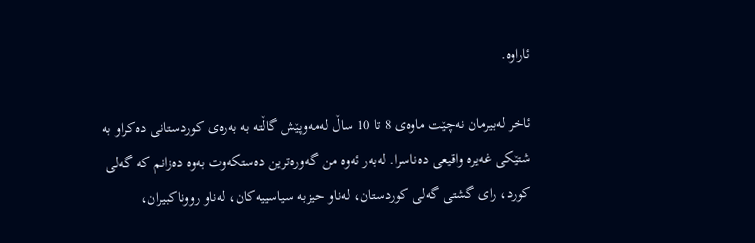ئاراوه‌.

ئاخر له‌بیرمان نه‌چێت ماوه‌ی‌ 8 تا 10 ساڵ له‌مه‌وپێش گاڵته‌ به‌ به‌ره‌ی‌ كوردستانی‌ ده‌كرا‌و به‌ شتێكی‌ غه‌یره‌ واقیعی‌ ده‌ناسرا. له‌به‌ر ئه‌وه‌ من گه‌وره‌ترین ده‌ستكه‌وت به‌وه‌ ده‌زانم كه‌ گه‌لی كورد، رای‌ گشتی‌ گه‌لی كوردستان، له‌ناو حیزبه‌ سیاسییه‌كان، له‌ناو رووناكبیران،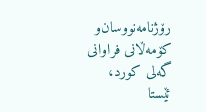رۆژنامه‌نووسان‌و كۆمه‌ڵانی‌ فراوانی‌ گه‌لی كورد، ئێستا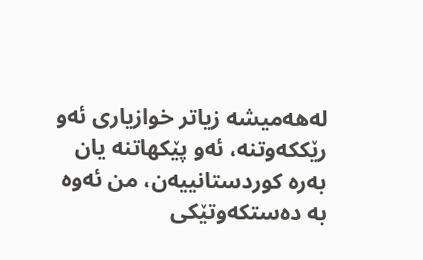له‌هه‌میشه‌ زیاتر خوازیاری‌ ئه‌و رێككه‌وتنه‌، ئه‌و پێكهاتنه‌ یان به‌ره‌ كوردستانییه‌ن، من ئه‌وه‌ به‌ ده‌ستكه‌وتێكی‌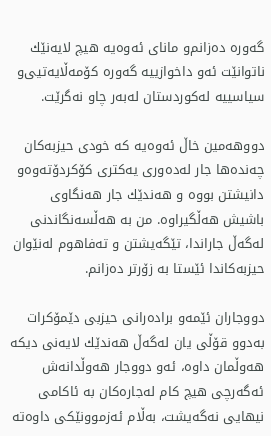گه‌وره‌ ده‌زانم‌و مانای‌ ئه‌وه‌یه‌ هیچ لایه‌نێك ناتوانێت ئه‌و داخوازییه‌ گه‌وره‌ كۆمه‌ڵایه‌تیی‌و سیاسییه‌ له‌كوردستان له‌به‌ر چاو نه‌گرێت.

دووهه‌مین خاڵ‌ ئه‌وه‌یه‌ كه‌ خودی‌ حیزبه‌كان چه‌نده‌ها جار له‌ده‌وری‌ یه‌كتری‌ كۆكردۆته‌وه‌‌و دانیشتن بووه‌ و هه‌ندێك جار هه‌نگاوی‌ باشیش هه‌ڵگیراوه‌. من به‌ هه‌ڵسه‌نگاندنی‌ له‌گه‌ڵ جاراندا، تێگه‌یشتن و ته‌فاهوم له‌نێوان حیزبه‌كاندا ئێستا به‌ زۆرتر ده‌زانم.

دووجاران ئێمه‌‌و براده‌رانی‌ حیزبی دێمۆكرات به‌دوو قۆڵی‌ یان له‌گه‌ڵ هه‌ندێك لایه‌نی‌ دیكه‌ هه‌وڵمان داوه‌، ئه‌و دووجار هه‌وڵدانه‌ش ئه‌گه‌رچی هیچ كام له‌جاره‌كان به‌ ئاكامی‌ نیهایی نه‌گه‌یشت، به‌ڵام ئه‌زموونێكی‌ داوه‌ته‌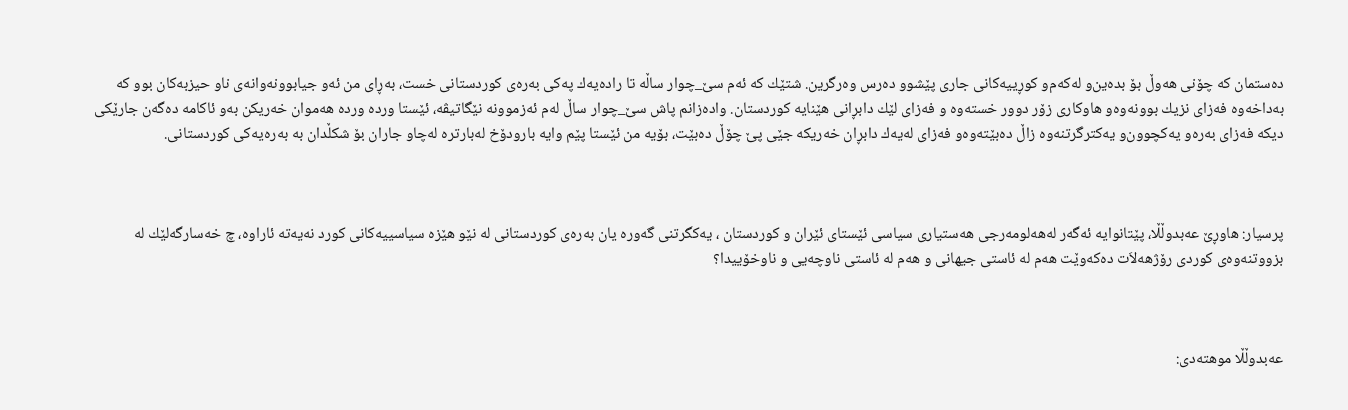ده‌ستمان كه‌ چۆنی‌ هه‌وڵ بۆ بده‌ین‌و له‌كه‌م‌و كوڕییه‌كانی‌ جاری‌ پێشوو ده‌رس وه‌رگرین. شتێك كه‌ ئه‌م سێ_چوار ساڵه‌ تا راده‌یه‌ك په‌كی‌ به‌ره‌ی‌ كوردستانی‌ خست، به‌ڕای‌ من ئه‌و جیابوونه‌وانه‌ی‌ ناو حیزبه‌كان بوو كه‌ به‌داخه‌وه‌ فه‌زای‌ نزیك بوونه‌وه‌‌و هاوكاری‌ زۆر دوور خسته‌وه‌ و فه‌زای‌ لێك دابڕانی‌ هێنایه‌ كوردستان. واده‌زانم پاش سێ_چوار ساڵ له‌م ئه‌زموونه‌ نێگاتیڤه‌، ئێستا ورده‌ ورده‌ هه‌موان خه‌ریكن به‌و ئاكامه‌ ده‌گه‌ن جارێكی‌ دیكه‌ فه‌زای‌ به‌ره‌و یه‌كچوون‌و یه‌كترگرتنه‌وه‌ زاڵ ده‌بێته‌وه‌‌و فه‌زای‌ له‌یه‌ك دابڕان خه‌ریكه‌ جێی‌ پێ‌ چۆڵ ده‌بێت، بۆیه‌ من ئێستا پێم وایه‌ بارودۆخ له‌بارتره‌ له‌چاو جاران بۆ شكڵدان به‌ به‌ره‌یه‌كی‌ كوردستانی‌.



پرسیار: هاوڕێ عه‌بدوڵڵا، پێتانوایه‌ ئه‌گه‌ر له‌هه‌لومه‌رجی هه‌ستیاری سیاسی ئێستای ئێران و كوردستان ، یه‌كگرتنی گه‌وره‌ یان به‌ره‌ی كوردستانی له‌ نێو هێزه‌ سیاسییه‌كانی كورد نه‌یه‌ته‌ ئاراوه‌، چ خه‌سارگه‌لێك له‌ بزووتنه‌وه‌ی كوردی رۆژهه‌لاَت ده‌كه‌وێت هه‌م له‌ ئاستی جیهانی و هه‌م له‌ ئاستی ناوچه‌یی و ناوخۆییدا؟



عه‌بدوڵڵا موهته‌دی: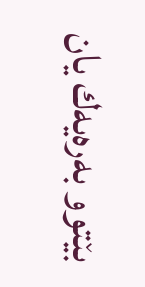بێتوو به‌ره‌یه‌ك یان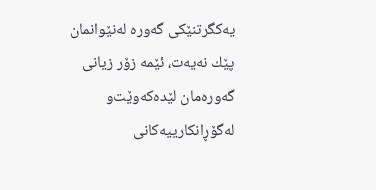یه‌كگرتنێكی‌ گه‌وره‌ له‌نێوانمان پێك نه‌یه‌ت، ئێمه‌ زۆر زیانی‌ گه‌وره‌مان لێده‌كه‌وێت‌و له‌گۆڕانكارییه‌كانی‌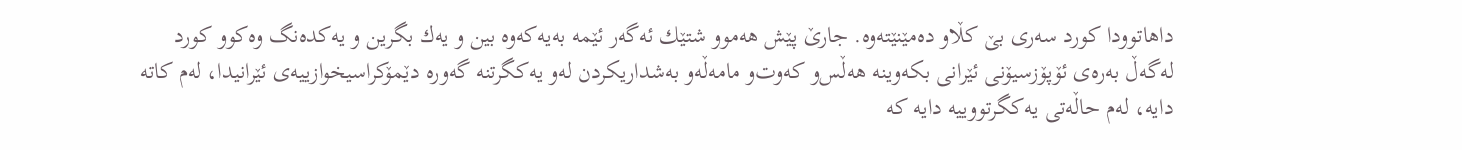داهاتوودا كورد سه‌ری‌ بێ كڵاو ده‌مێنێته‌وه‌. جارێ پێش هه‌موو شتێك ئه‌گه‌ر ئێمه‌ به‌یه‌كه‌وه‌ بین ‌و یه‌ك بگرین ‌و یه‌كده‌نگ وه‌كوو كورد له‌گه‌ڵ به‌ره‌ی‌ ئۆپۆزسیۆنی‌ ئێرانی‌ بكه‌وینه‌ هه‌ڵس‌و كه‌وت‌و مامه‌ڵه‌‌و به‌شداریكردن له‌‌و یه‌كگرتنه‌ گه‌وره‌ دێمۆكراسیخوازییه‌ی ئێرانیدا، له‌م كاته‌ دایه‌، له‌م حاڵه‌تی‌ یه‌كگرتووییه‌ دایه‌ كه‌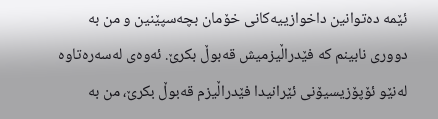ئێمه‌ ده‌توانین داخوازییه‌كانی‌ خۆمان بچه‌سپێنین ‌و من به‌ دووری‌ نابینم كه‌ فێدراڵیزمیش قه‌بوڵ بكرێ‌. ئه‌وه‌ی‌ له‌سه‌ره‌تاوه‌ له‌نێو ئۆپۆزیسیۆنی‌ ئێرانیدا فێدراڵیزم قه‌بوڵ بكرێ، من به‌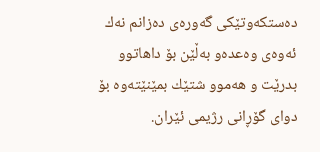ده‌ستكه‌وتێكی‌ گه‌وره‌ی‌ ده‌زانم نه‌ك ئه‌وه‌ی‌ وه‌عده‌‌و به‌ڵێن بۆ داهاتوو بدرێت و هه‌موو شتێك بمێنێته‌وه‌ بۆ دوای گۆڕانی‌ رژیمی‌ ئێران.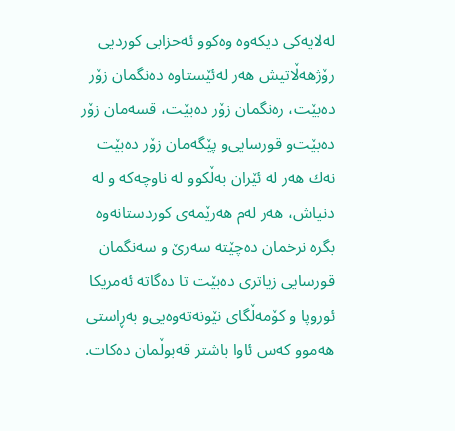له‌لایه‌كی‌ دیكه‌وه‌ وه‌كوو ئه‌حزابی كوردیی‌ رۆژهه‌ڵاتیش هه‌ر له‌ئێستاوه‌ ده‌نگمان زۆر ده‌بێت، ره‌نگمان زۆر ده‌بێت، قسه‌مان زۆر ده‌بێت‌و قورسایی‌و پێگه‌مان زۆر ده‌بێت نه‌ك هه‌ر له‌ ئێران به‌ڵكوو له‌ ناوچه‌كه‌ و له‌ دنیاش، هه‌ر له‌م هه‌رێمه‌ی‌ كوردستانه‌وه‌ بگره‌ نرخمان ده‌چێته‌ سه‌رێ ‌و سه‌نگمان قورسایی زیاتری‌ ده‌بێت تا ده‌گاته‌ ئه‌مریكا ئوروپا ‌و كۆمه‌ڵگای‌ نێونه‌ته‌وه‌یی‌و به‌ڕاستی‌ هه‌موو كه‌س ئاوا باشتر قه‌بوڵمان ده‌كات.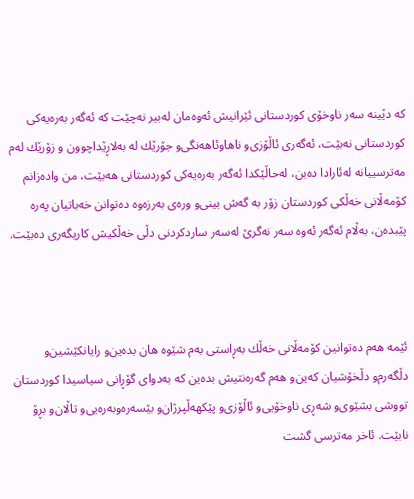كه‌ دێینه‌ سه‌ر ناوخۆی‌ كوردستانی‌ ئێرانیش ئه‌وه‌مان له‌بیر نه‌چێت كه‌ ئه‌گه‌ر به‌ره‌یه‌كی‌ كوردستانی‌ نه‌بێت، ئه‌گه‌ری‌ ئاڵۆزی‌و ناهاوئاهه‌نگی‌و جۆرێك له‌ به‌لاڕێداچوون و زۆرێك له‌م مه‌ترسییانه‌ له‌ئارادا ده‌بن، له‌حاڵێكدا ئه‌گه‌ر به‌ره‌یه‌كی‌ كوردستانی‌ هه‌بێت، من واده‌زانم كۆمه‌ڵانی‌ خه‌ڵكی‌ كوردستان زۆر به‌ گه‌ش بینی‌و وره‌ی‌ به‌رزه‌وه‌ ده‌توانن خه‌باتیان په‌ره‌ پێبده‌ن، به‌ڵام ئه‌گه‌ر ئه‌وه‌ سه‌ر نه‌گرێ‌ له‌سه‌ر ساردكردنی‌ دڵی‌ خه‌ڵكیش كاریگه‌ری‌ ده‌بێت.



ئێمه‌ هه‌م ده‌توانین كۆمه‌ڵانی‌ خه‌ڵك به‌ڕاستی‌ به‌م شێوه‌ هان بده‌ین‌و رایانكێشین‌و دڵگه‌رم‌و دڵخۆشیان كه‌ین‌و هه‌م گه‌ره‌نتیش بده‌ین كه‌ به‌دوای‌ گۆڕانی‌ سیاسیدا كوردستان تووشی بشێوی‌‌و شه‌ڕی‌ ناوخۆیی‌و ئاڵۆزی‌و پێكهه‌ڵپرژان‌و بێسه‌ره‌وبه‌ره‌یی‌و تاڵان‌و بڕۆ نابێت. ئاخر مه‌ترسی گشت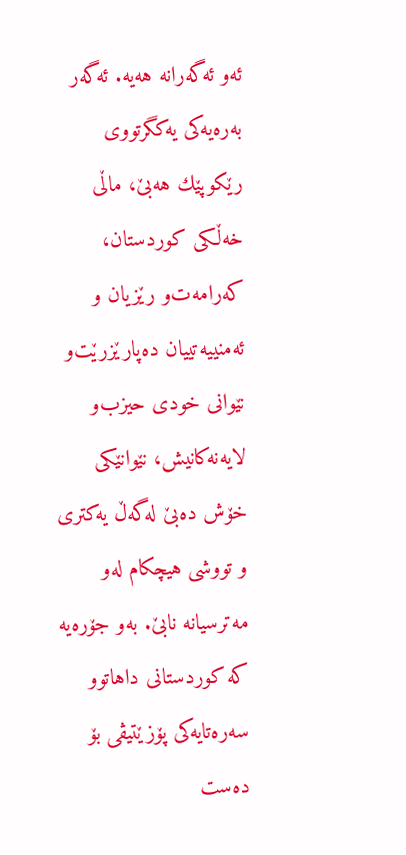ئه‌و ئه‌گه‌رانه‌ هه‌یه‌. ئه‌گه‌ر به‌ره‌یه‌كی‌ یه‌كگرتووی‌ رێكوپێك هه‌بێ‌، ماڵی‌ خه‌ڵكی‌ كوردستان، كه‌رامه‌ت‌و رێزیان و ئه‌منییه‌تییان ده‌پارێزرێت‌و نێوانی‌ خودی‌ حیزب‌و لایه‌نه‌كانیش، نێوانێكی‌ خۆش ده‌بێ‌ له‌گه‌ڵ یه‌كتری‌ و تووشی‌ هیچكام له‌و مه‌ترسیانه‌ نابێ‌. به‌و جۆره‌یه‌ كه‌ كوردستانی‌ داهاتوو سه‌ره‌تایه‌كی‌ پۆزێتیڤی‌ بۆ ده‌ست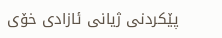پێكردنی‌ ژیانی‌ ئازادی‌ خۆی‌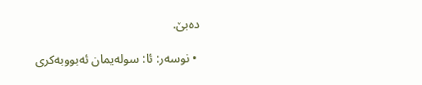ده‌بێ‌.

 • نوسه‌ر: ئا: سوله‌یمان ئه‌بووبه‌كری‌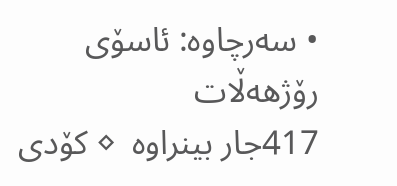• سه‌رچاوه: ئاسۆی رۆژهەڵات‌
417جار بینراوه‌  ◊ کۆدی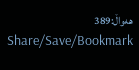هه‌واڵ:389
Share/Save/Bookmark